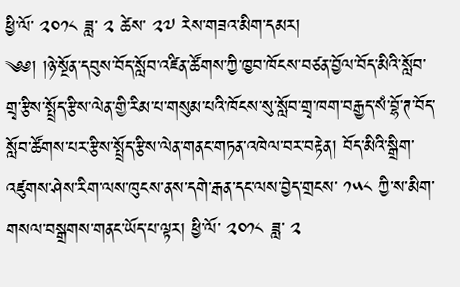ཕྱི་ལོ་ ༢༠༡༨ ཟླ་ ༢ ཚེས་ ༢༧ རེས་གཟའ་མིག་དམར།
༄༅། །ཉེ་སྔོན་དབུས་བོད་སློབ་འཛིན་ཚོགས་ཀྱི་ཁྱབ་ཁོངས་བཙན་བྱོལ་བོད་མིའི་སློབ་གྲྭ་རྩིས་སྤྲོད་རྩིས་ལེན་གྱི་རིམ་པ་གསུམ་པའི་ཁོངས་སུ་སློབ་གྲྭ་ཁག་བརྒྱད་སཾ་བྷོ་ཊ་བོད་སློབ་ཚོགས་པར་རྩིས་སྤྲོད་རྩིས་ལེན་གནང་གཏན་འཁེལ་བར་བརྟེན། བོད་མིའི་སྒྲིག་འཛུགས་ཤེས་རིག་ལས་ཁུངས་ནས་དགེ་རྒན་དང་ལས་བྱེད་གྲངས་ ༡༥༨ ཀྱི་ས་མིག་གསལ་བསྒྲགས་གནང་ཡོད་པ་ལྟར། ཕྱི་ལོ་ ༢༠༡༨ ཟླ་ ༢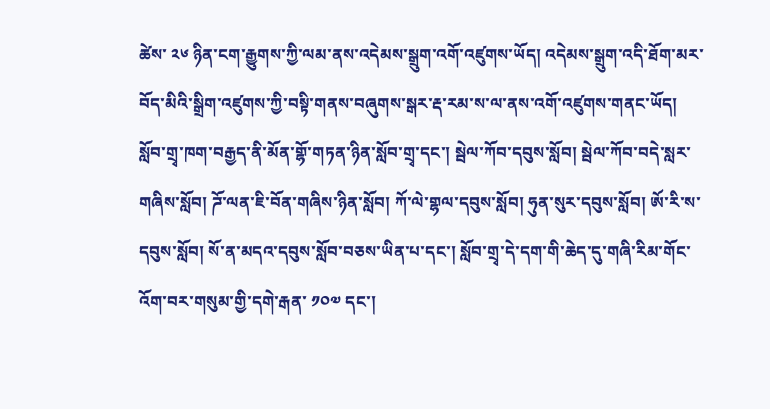ཚེས་ ༢༦ ཉིན་ངག་རྒྱུགས་ཀྱི་ལམ་ནས་འདེམས་སྒྲུག་འགོ་འཛུགས་ཡོད། འདེམས་སྒྲུག་འདི་ཐོག་མར་བོད་མིའི་སྒྲིག་འཛུགས་ཀྱི་བསྟི་གནས་བཞུགས་སྒར་རྡ་རམ་ས་ལ་ནས་འགོ་འཛུགས་གནང་ཡོད།
སློབ་གྲྭ་ཁག་བརྒྱད་ནི་མོན་གྷོ་གཏན་ཉིན་སློབ་གྲྭ་དང་། སྦེལ་ཀོབ་དབུས་སློབ། སྦེལ་ཀོབ་བདེ་སླར་གཞིས་སློབ། ཌོ་ལན་ཇི་བོན་གཞིས་ཉིན་སློབ། ཀོ་ལེ་གྷལ་དབུས་སློབ། ཧུན་སུར་དབུས་སློབ། ཨོ་རི་ས་དབུས་སློབ། སོ་ན་མདའ་དབུས་སློབ་བཅས་ཡིན་པ་དང་། སློབ་གྲྭ་དེ་དག་གི་ཆེད་དུ་གཞི་རིམ་གོང་འོག་བར་གསུམ་གྱི་དགེ་རྒན་ ༡༠༧ དང་།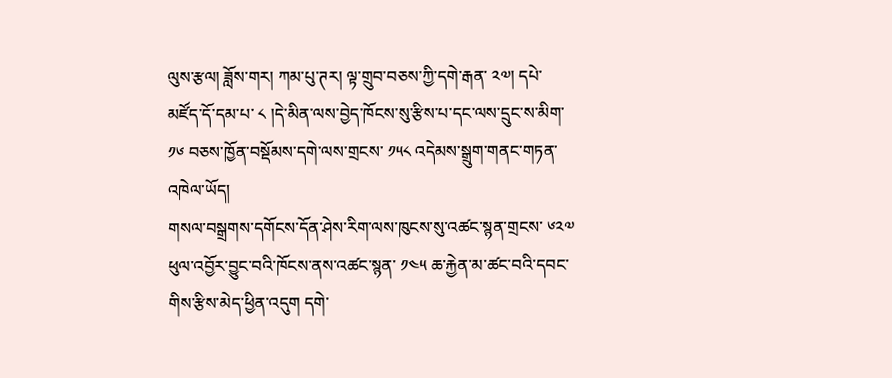ལུས་རྩལ། ཟློས་གར། ཀམ་པུ་ཊར། ལྟ་གྲུབ་བཅས་ཀྱི་དགེ་རྒན་ ༢༧། དཔེ་མཛོད་དོ་དམ་པ་ ༨ །དེ་མིན་ལས་བྱེད་ཁོངས་སུ་རྩིས་པ་དང་ལས་དྲུང་ས་མིག་ ༡༦ བཅས་ཁྱོན་བསྡོམས་དགེ་ལས་གྲངས་ ༡༥༨ འདེམས་སྒྲུག་གནང་གཏན་འཁེལ་ཡོད།
གསལ་བསྒྲགས་དགོངས་དོན་ཤེས་རིག་ལས་ཁུངས་སུ་འཚང་སྙན་གྲངས་ ༦༢༧ ཕུལ་འབྱོར་བྱུང་བའི་ཁོངས་ནས་འཚང་སྙན་ ༡༤༥ ཆ་རྐྱེན་མ་ཚང་བའི་དབང་གིས་རྩིས་མེད་ཕྱིན་འདུག དགེ་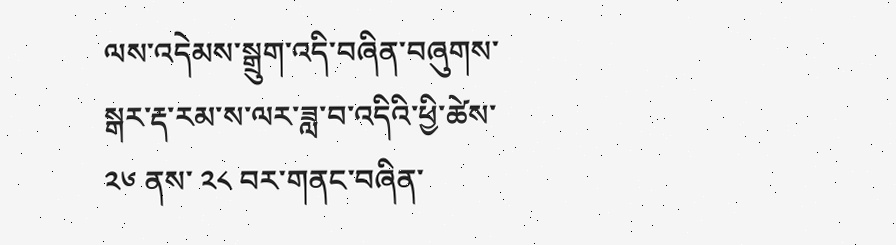ལས་འདེམས་སྒྲུག་འདི་བཞིན་བཞུགས་སྒར་རྡ་རམ་ས་ལར་ཟླ་བ་འདིའི་ཕྱི་ཚེས་ ༢༦ ནས་ ༢༨ བར་གནང་བཞིན་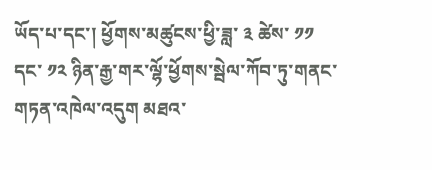ཡོད་པ་དང་། ཕྱོགས་མཚུངས་ཕྱི་ཟླ་ ༣ ཚེས་ ༡༡ དང་ ༡༢ ཉིན་རྒྱ་གར་ལྷོ་ཕྱོགས་སྦེལ་ཀོབ་ཏུ་གནང་གཏན་འཁེལ་འདུག མཐའ་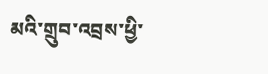མའི་གྲུབ་འབྲས་ཕྱི་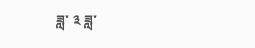ཟླ་ ༣ ཟླ་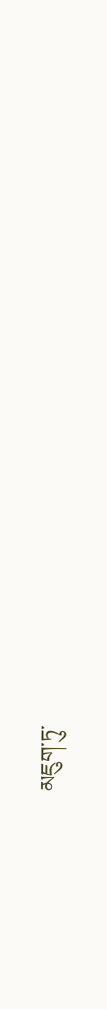མཇུག་ཏུ་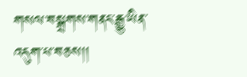གསལ་བསྒྲགས་གནང་རྒྱུ་ཡིན་འདུག་པ་བཅས།།